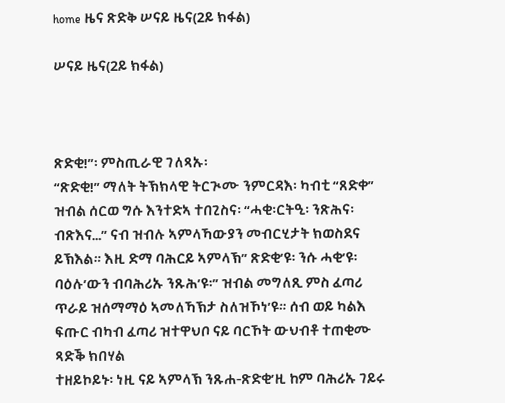home ዜና ጽድቅ ሠናይ ዜና(2ይ ክፋል)

ሠናይ ዜና(2ይ ክፋል)



ጽድቂ!”፡ ምስጢራዊ ገለጻኡ፡
“ጽድቂ!” ማለት ትኽክላዊ ትርጒሙ ንምርዳእ፡ ካብቲ “ጸድቀ” ዝብል ሰርወ ግሱ እንተድኣ ተበጊስና፡ “ሓቂ፡ርትዒ፡ ንጽሕና፡ ብጽእና…” ናብ ዝብሉ ኣምላኻውያን መብርሂታት ክወስደና ይኽእል። እዚ ድማ ባሕርይ ኣምላኽ” ጽድቂ’ዩ፡ ንሱ ሓቂ’ዩ፡ ባዕሉ’ውን ብባሕሪኡ ንጹሕ’ዩ፡” ዝብል መግለጺ ምስ ፈጣሪ ጥራይ ዝሰማማዕ ኣመለኻኽታ ስለዝኾነ’ዩ። ሰብ ወይ ካልእ ፍጡር ብካብ ፈጣሪ ዝተዋህቦ ናይ ባርኾት ውህብቶ ተጠቂሙ ጻድቕ ክበሃል
ተዘይኮይኑ፡ ነዚ ናይ ኣምላኽ ንጹሐ-ጽድቂ’ዚ ከም ባሕሪኡ ገይሩ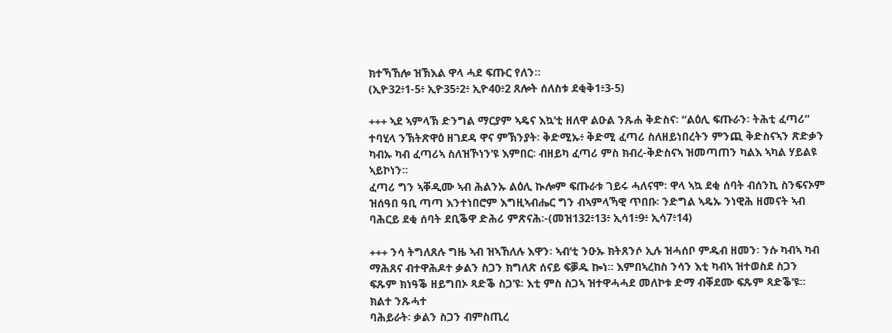ክተኻኸሎ ዝኽእል ዋላ ሓደ ፍጡር የለን።
(ኢዮ32፥1-5፥ ኢዮ35፥2፥ ኢዮ40፥2 ጸሎት ሰለስቱ ደቂቅ1፥3-5)

+++ ኣደ ኣምላኽ ድንግል ማርያም ኣዴና እኳ’ቲ ዘለዋ ልዑል ንጹሐ ቅድስና፡ “ልዕሊ ፍጡራን፡ ትሕቲ ፈጣሪ” ተባሂላ ንኽትጽዋዕ ዘገደዳ ዋና ምኽንያት፡ ቅድሚኡ፥ ቅድሚ ፈጣሪ ስለዘይነበረትን ምንጪ ቅድስናኣን ጽድቃን ካብኡ ካብ ፈጣሪኣ ስለዝኾነን’ዩ እምበር፡ ብዘይካ ፈጣሪ ምስ ክብረ-ቅድስናኣ ዝመጣጠን ካልእ ኣካል ሃይልዩ ኣይኮነን።
ፈጣሪ ግን ኣቐዲሙ ኣብ ሕልንኡ ልዕሊ ኲሎም ፍጡራቱ ገይሩ ሓለናሞ፡ ዋላ ኣኳ ደቂ ሰባት ብሰንኪ ስንፍናኦም ዝሰዓበ ዓቢ ጣጣ እንተነበሮም እግዚኣብሔር ግን ብኣምላኻዊ ጥበቡ፡ ንድግል ኣዴኡ ንነዊሕ ዘመናት ኣብ ባሕርይ ደቂ ሰባት ደቢቕዋ ድሕሪ ምጽናሕ፡-(መዝ132፥13፥ ኢሳ1፥9፥ ኢሳ7፥14)

+++ ንሳ ትግለጸሉ ግዜ ኣብ ዝኣኸለሉ እዋን፡ ኣብ’ቲ ንዑኡ ክትጸንሶ ኢሉ ዝሓሰቦ ምዱብ ዘመን፡ ንሱ ካብኣ ካብ ማሕጸና ብተዋሕዶተ ቃልን ስጋን ክግለጽ ሰናይ ፍቓዱ ኰነ። እምበኣረከስ ንሳን እቲ ካብኣ ዝተወስደ ስጋን ፍጹም ክነዓቕ ዘይግበኦ ጻድቕ ስጋ’ዩ፡ እቲ ምስ ስጋኣ ዝተዋሓሓደ መለኮቱ ድማ ብቐደሙ ፍጹም ጻድቕ’ዩ። ክልተ ንጹሓተ
ባሕይራት፡ ቃልን ስጋን ብምስጢረ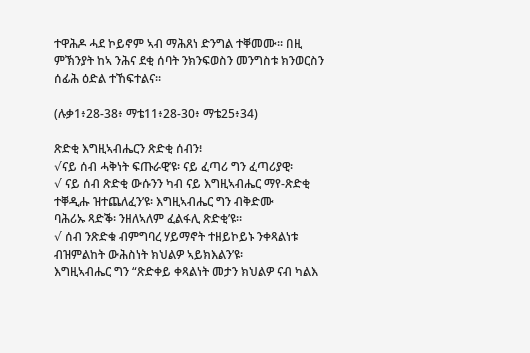ተዋሕዶ ሓደ ኮይኖም ኣብ ማሕጸነ ድንግል ተቐመሙ፡፡ በዚ ምኽንያት ከኣ ንሕና ደቂ ሰባት ንክንፍወስን መንግስቱ ክንወርስን ሰፊሕ ዕድል ተኸፍተልና።

(ሉቃ1፥28-38፥ ማቴ11፥28-30፥ ማቴ25፥34)

ጽድቂ እግዚኣብሔርን ጽድቂ ሰብን፧
√ናይ ሰብ ሓቅነት ፍጡራዊ’ዩ፡ ናይ ፈጣሪ ግን ፈጣሪያዊ፡
√ ናይ ሰብ ጽድቂ ውሱንን ካብ ናይ እግዚኣብሔር ማየ-ጽድቂ ተቐዲሑ ዝተጨለፈን’ዩ፡ እግዚኣብሔር ግን ብቅድሙ
ባሕሪኡ ጻድቕ፡ ንዘለኣለም ፈልፋሊ ጽድቂ’ዩ።
√ ሰብ ንጽድቁ ብምግባረ ሃይማኖት ተዘይኮይኑ ንቀጻልነቱ ብዝምልከት ውሕስነት ክህልዎ ኣይክእልን’ዩ፡
እግዚኣብሔር ግን “ጽድቀይ ቀጻልነት መታን ክህልዎ ናብ ካልእ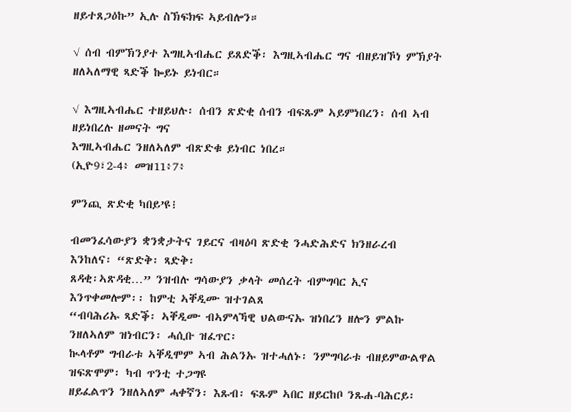ዘይተጸጋዕኩ” ኢሉ ስኽፍክፍ ኣይብሎን።

√ ሰብ ብምኽንያተ እግዚኣብሔር ይጸድቕ፡ እግዚኣብሔር ግና ብዘይዝኾነ ምኽያት ዘለኣለማዊ ጻድቕ ኰይኑ ይነብር።

√ እግዚኣብሔር ተዘይህሉ፡ ሰብን ጽድቂ ሰብን ብፍጹም ኣይምነበረን፡ ሰብ ኣብ ዘይነበረሉ ዘመናት ግና
እግዚኣብሔር ንዘለኣለም ብጽድቁ ይነብር ነበረ።
(ኢዮ9፣2-4፥ መዝ11፥7፥

ምንጪ ጽድቂ ካበይ’ዩ፧

ብመንፈሳውያን ቋንቋታትና ገይርና ብዛዕባ ጽድቂ ንሓድሕድና ክንዘራረብ እንከለና፡ “ጽድቅ፡ ጻድቅ፡
ጸዳቂ፡ኣጽዳቂ…” ንዝብሉ ግሳውያን ቃላት መሰረት ብምግባር ኢና እንጥቀመሎም፡፡ ከምቲ ኣቐዲሙ ዝተገልጸ
“ብባሕሪኡ ጻድቕ፡ ኣቐዲሙ ብኣምላኻዊ ህልውናኡ ዝነበረን ዘሎን ምልኩ ንዘለኣለም ዝነብርን፡ ሓሲቡ ዝፈጥር፡
ኲላቶም ግብራቱ ኣቐዲሞም ኣብ ሕልንኡ ዝተሓለኑ፡ ንምግባራቱ ብዘይምውልዋል ዝፍጽሞም፡ ካብ ጥንቲ ተጋግዩ
ዘይፈልጥን ንዘለኣለም ሓቀኛን፡ እጹብ፡ ፍጹም ኣበር ዘይርከቦ ንጹሐ-ባሕርይ፡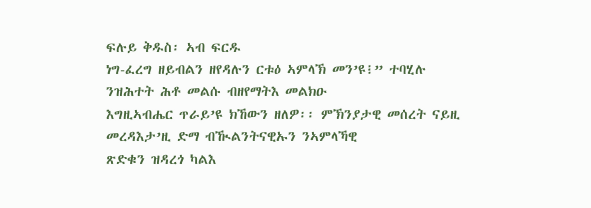ፍሉይ ቅዱስ፡ ኣብ ፍርዱ
ነግ-ፈረግ ዘይብልን ዘየዳሉን ርቱዕ ኣምላኽ መን’ዩ፧” ተባሂሉ ንዝሕተት ሕቶ መልሱ ብዘየማትእ መልክዑ
እግዚኣብሔር ጥራይ’ዩ ክኸውን ዘለዎ፡፡ ምኽንያታዊ መሰረት ናይዚ መረዳእታ’ዚ ድማ ብዂልንትናዊኡን ንኣምላኻዊ
ጽድቁን ዝዳረጎ ካልእ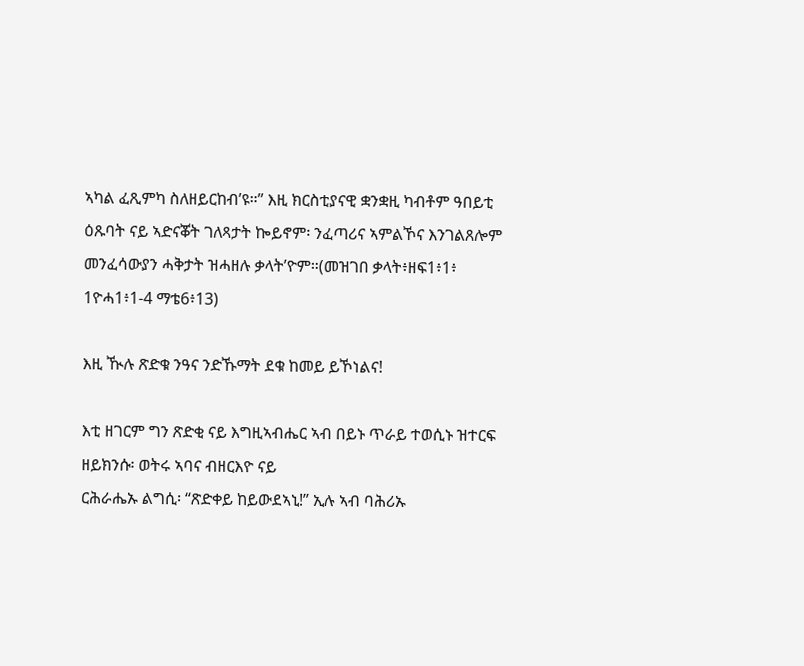ኣካል ፈጺምካ ስለዘይርከብ’ዩ።” እዚ ክርስቲያናዊ ቋንቋዚ ካብቶም ዓበይቲ ዕጹባት ናይ ኣድናቖት ገለጻታት ኰይኖም፡ ንፈጣሪና ኣምልኾና እንገልጸሎም መንፈሳውያን ሓቅታት ዝሓዘሉ ቃላት’ዮም።(መዝገበ ቃላት፥ዘፍ1፥1፥ 1ዮሓ1፥1-4 ማቴ6፥13)

እዚ ዂሉ ጽድቁ ንዓና ንድኹማት ደቁ ከመይ ይኾነልና!

እቲ ዘገርም ግን ጽድቂ ናይ እግዚኣብሔር ኣብ በይኑ ጥራይ ተወሲኑ ዝተርፍ ዘይክንሱ፡ ወትሩ ኣባና ብዘርእዮ ናይ
ርሕራሔኡ ልግሲ፡ “ጽድቀይ ከይውደኣኒ!” ኢሉ ኣብ ባሕሪኡ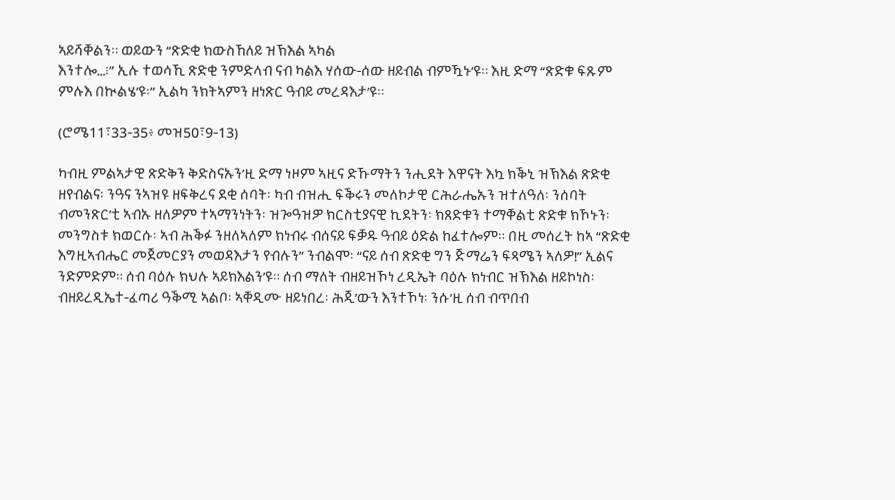ኣይሻቐልን። ወይውን “ጽድቂ ክውስኸለይ ዝኽእል ኣካል
እንተሎ…፧” ኢሉ ተወሳኺ ጽድቂ ንምድላብ ናብ ካልእ ሃሰው-ሰው ዘይብል ብምዃኑ’ዩ። እዚ ድማ “ጽድቁ ፍጹም
ምሉእ በኲልሄ’ዩ፡” ኢልካ ንክትኣምን ዘነጽር ዓብይ መረዳእታ’ዩ።

(ሮሜ11፣33-35፥ መዝ50፣9-13)

ካብዚ ምልኣታዊ ጽድቅን ቅድስናኡን’ዚ ድማ ነዞም ኣዚና ድኹማትን ንሒደት እዋናት እኳ ክቕኒ ዝኽእል ጽድቂ
ዘየብልና፡ ንዓና ንኣዝዩ ዘፍቅረና ደቂ ሰባት፡ ካብ ብዝሒ ፍቕሩን መለኮታዊ ርሕራሔኡን ዝተለዓለ፡ ንሰባት
ብመንጽር’ቲ ኣብኡ ዘለዎም ተኣማንነትን፡ ዝጐዓዝዎ ክርስቲያናዊ ኪደትን፡ ክጸድቁን ተማቐልቲ ጽድቁ ክኾኑን፡
መንግስቱ ክወርሱ፡ ኣብ ሕቕፉ ንዘለኣለም ክነብሩ ብሰናይ ፍቓዱ ዓብይ ዕድል ከፈተሎም። በዚ መሰረት ከኣ “ጽድቂ
እግዚኣብሔር መጀመርያን መወዳእታን የብሉን” ንብልሞ፡ “ናይ ሰብ ጽድቂ ግን ጅማሬን ፍጻሜን ኣለዎ!” ኢልና
ንድምድም። ሰብ ባዕሉ ክህሉ ኣይክእልን’ዩ። ሰብ ማለት ብዘይዝኾነ ረዲኤት ባዕሉ ክነብር ዝኽእል ዘይኮነስ፡
ብዘይረዲኤተ-ፈጣሪ ዓቕሚ ኣልቦ፡ ኣቐዲሙ ዘይነበረ፡ ሕጂ’ውን እንተኾነ፡ ንሱ’ዚ ሰብ ብጥበብ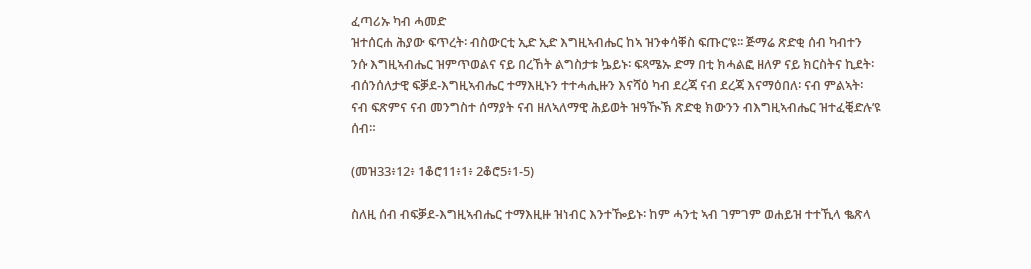ፈጣሪኡ ካብ ሓመድ
ዝተሰርሐ ሕያው ፍጥረት፡ ብስውርቲ ኢድ ኢድ እግዚኣብሔር ከኣ ዝንቀሳቐስ ፍጡር’ዩ፡፡ ጅማሬ ጽድቂ ሰብ ካብተን
ንሱ እግዚኣብሔር ዝምጥወልና ናይ በረኸት ልግስታቱ ኴይኑ፡ ፍጻሜኡ ድማ በቲ ክሓልፎ ዘለዎ ናይ ክርስትና ኪደት፡
ብሰንሰለታዊ ፍቓደ-እግዚኣብሔር ተማእዚኑን ተተሓሒዙን እናሻዕ ካብ ደረጃ ናብ ደረጃ እናማዕበለ፡ ናብ ምልኣት፡
ናብ ፍጽምና ናብ መንግስተ ሰማያት ናብ ዘለኣለማዊ ሕይወት ዝዓዂኽ ጽድቂ ክውንን ብእግዚኣብሔር ዝተፈቒድሉ’ዩ
ሰብ።

(መዝ33፥12፥ 1ቆሮ11፥1፥ 2ቆሮ5፥1-5)

ስለዚ ሰብ ብፍቓደ-እግዚኣብሔር ተማእዚዙ ዝነብር እንተዀይኑ፡ ከም ሓንቲ ኣብ ገምገም ወሐይዝ ተተኺላ ቈጽላ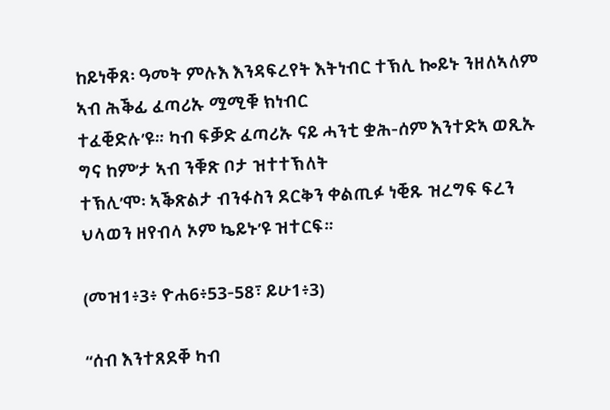ከይነቐጸ፡ ዓመት ምሉእ እንዳፍረየት እትነብር ተኽሊ ኰይኑ ንዘለኣለም ኣብ ሕቕፊ ፈጣሪኡ ሟሚቑ ክነብር
ተፈቒድሉ’ዩ። ካብ ፍቓድ ፈጣሪኡ ናይ ሓንቲ ቋሕ-ሰም እንተድኣ ወጺኡ ግና ከም’ታ ኣብ ንቑጽ ቦታ ዝተተኽለት
ተኽሊ’ሞ፡ ኣቕጽልታ ብንፋስን ደርቅን ቀልጢፉ ነቒጹ ዝረግፍ ፍረን ህላወን ዘየብላ ኦም ኴይኑ’ዩ ዝተርፍ።

(መዝ1፥3፥ ዮሐ6፥53-58፣ ይሁ1፥3)

“ሰብ እንተጸደቐ ካብ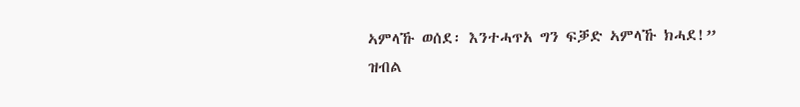ኣምላኹ ወሰደ፡ እንተሓጥአ ግን ፍቓድ ኣምላኹ ክሓደ!” ዝብል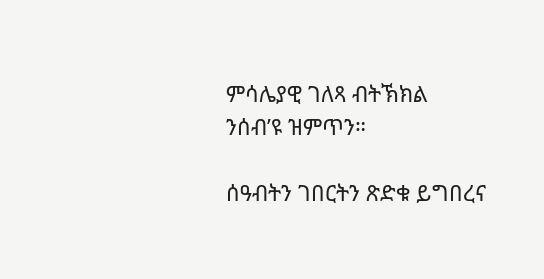ምሳሌያዊ ገለጻ ብትኽክል
ንሰብ’ዩ ዝምጥን።

ሰዓብትን ገበርትን ጽድቁ ይግበረና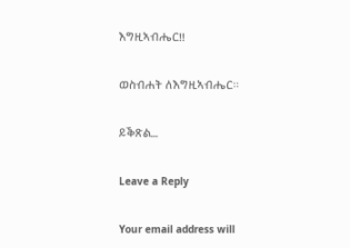እግዚኣብሔር!!

ወስብሐት ለእግዚኣብሔር።

ይቕጽል…

Leave a Reply

Your email address will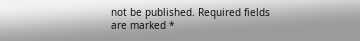not be published. Required fields are marked *